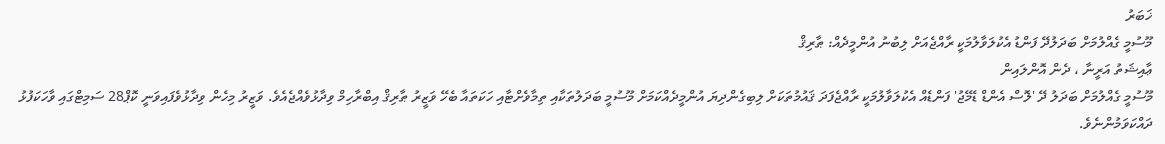ޚަބަރު
މޫސުމީ ގެއްލުމަށް ބަދަލުދޭ ފަންޑު އެކުލަވާލުމަކީ ރާއްޖެއަށް ލިބުނު އުންމީދެއް: ޠާރިޤް
ޢާއިޝަތު އަރީނާ ، ދެން އޮންލައިން
މޫސުމީ ގެއްލުމަށް ބަދަލު ދޭ 'ލޮސް އެންޑް ޑެމޭޖު' ފަންޑެއް އެކުލަވާލުމަކީ ރާއްޖެފަދަ ޤައުމުތަކަށް ލިބިގެންދިޔަ އުންމީދެއްކަމަށް މޫސުމީ ބަދަލުތަކާއި ތިމާވެށްޓާއި ހަކަތައާ ބެހޭ ވަޒީރު ޠާރިޤް އިބްރާހިމް ވިދާޅުވެއްޖެއެވެ. ވަޒީރު މިހެން ވިދާޅުވެފައިވަނީ ކޮޕް28 ސަމިޓްގައި ވާހަކަފުޅު ދައްކަވަމުންނެވެ.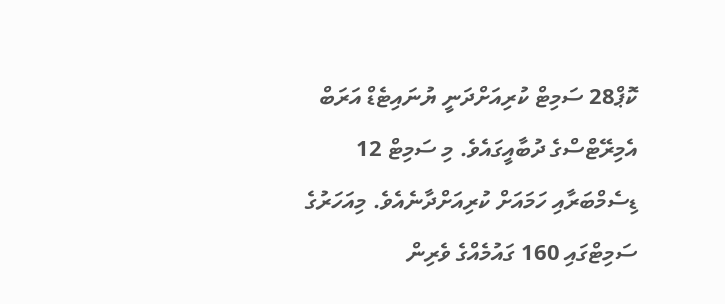ކޮޕް28 ސަމިޓް ކުރިއަށްދަނީ ޔުނައިޓެޑް އަރަބް އެމިރޭޓްސްގެ ދުބާއީގައެވެ. މި ސަމިޓް 12 ޑިސެމްބަރާއި ހަމައަށް ކުރިއަށްދާނެއެވެ. މިއަހަރުގެ ސަމިޓްގައި 160 ގައުމެއްގެ ވެރިން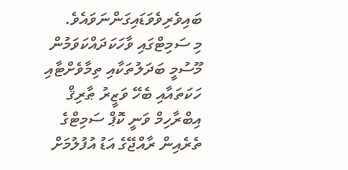ބައިވެރިވެވަޑައިގަންނަވައެވެ.
މި ސަމިޓްގައި ވާހަކަދައްކަވަމުން މޫސުމީ ބަދަލުތަކާއި ތިމާވެށްޓާއި ހަކަތައާއި ބެހޭ ވަޒީރު ޠާރިޤް އިބްރާހިމް ވަނީ ކޮޕް ސަމިޓްގެ ތެރެއިން ރާއްޖޭގެ އަޑު އުފުލުމަށް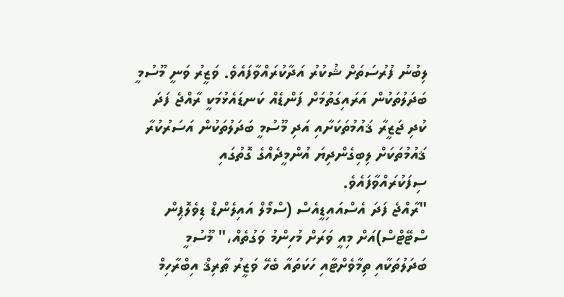ލިބުނު ފުރުސަތަށް ޝުކުރު އަދާކުރައްވާފައެވެ. ވަޒީރު ވަނީ މޫސުމީ ބަދަލުތަކުން އަރައިގަތުމަށް ފަންޑެއް ކަނޑައެޅުމަކީ ރާއްޖެ ފަދަ ކުދި ޖަޒީރާ ޤައުމުތަކަށާއި އަދި މޫސުމީ ބަދަލުތަކުން އަސަރުކުރާ ޤައުމުތަކަށް ލިބިގެންދިޔަ އުންމީދެއްގެ ގޮތުގައި ސިފަކުރައްވާފައެވެ.
"ރާއްޖެ ފަދަ އެސްއައިޑީއެސް (ސްމޯލް އައިލެންޑް ޑިވެލޮޕިން ސްޓޭޓްސް)އަށް މިއީ ވަރަށް މުހިންމު ވަގުތެއް،" މޫސުމީ ބަދަލުތަކާއި ތިމާވެށްޓާއި ހަކަތައާ ބެހޭ ވަޒީރު ޠާރިޤް އިބްރާހިމް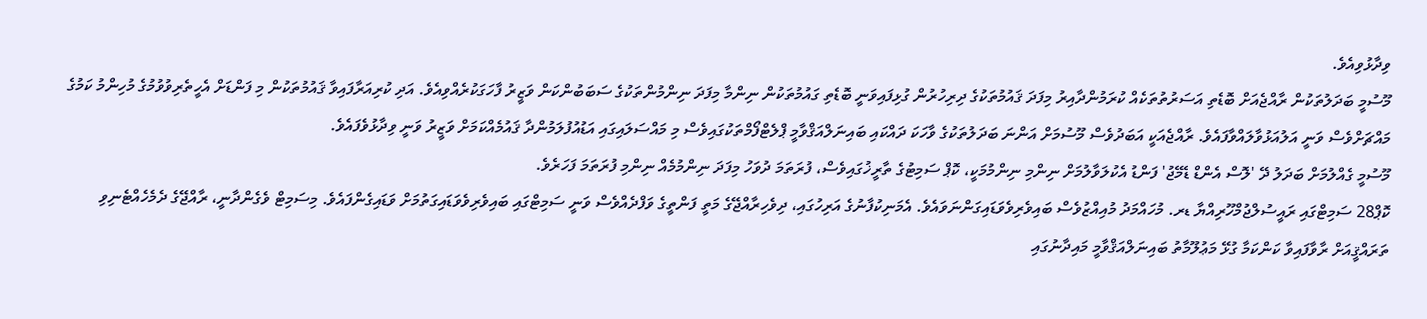ވިދާޅުވިއެވެ.
މޫސުމީ ބަދަލުތަކުން ރާއްޖެއަށް ބޮޑެތި އަސަރުތުތަކެއް ކުރަމުންދާއިރު މިފަދަ ޤައުމުތަކުގެ ދިރިހުރުން ގުޅިފައިވަނީ ބޮޑެތި ގައުމުތަކުން ނިންމާ މިފަދަ ނިންމުންތަކުގެ ސަބަބުންކަން ވަޒީރު ފާހަގަކުރެއްވިއެވެ. އަދި ކުރިއަރާފައިވާ ޤައުމުތަކުން މި ފަންޑަށް އެހީތެރިވުވުމުގެ މުހިންމު ކަމުގެ މައްޗަށްވެސް ވަނީ އަލުއަޅުވާލައްވާފައެވެ. ރާއްޖެއަކީ އަބަދުވެސް މޫސުމަށް އަންނަ ބަދަލުތަކުގެ ވާހަކަ ދައްކައި ބައިނަލްއަޤްވާމީ ޕްލެޓްފޯމްތަކުގައިވެސް މި މައްސަލައިގައި އަޑުއުފުލަމުންދާ ޤައުމެއްކަމަށް ވަޒީރު ވަނީ ވިދާޅުވެފައެވެ.
މޫސުމީ ގެއްލުމަށް ބަދަލު ދޭ 'ލޮސް އެންޑް ޑެމޭޖު' ފަންޑު އެކުލަވާލުމަށް ނިންމި ނިންމުމަކީ، ކޮޕް ސަމިޓުގެ ތާރީޚުގައިވެސް، ފުރަތަމަ ދުވަހު މިފަދަ ނިންމުމެއް ނިންމި ފުރަތަމަ ފަހަރެވެ.
ކޮޕް28 ސަމިޓްގައި ރައީސުލްޖުމްހޫރިއްޔާ ޑރ. މުހައްމަދު މުއިއްޒުވެސް ބައިވެރިވެވަޑައިގަންނަވައެވެ. އެމަނިކުފާނުގެ އަރިހުގައި، ދިވެހިރާއްޖޭގެ މަތީ ފަންތީގެ ވަފްދެއްވެސް ވަނީ ސަމިޓްގައި ބައިވެރިވެވަޑައިގަތުމަށް ވަޑައިގެންފައެވެ. މިސަމިޓް ވެގެންދާނީ، ރާއްޖޭގެ ދެމެހެއްޓެނިވި ތަރައްޤީއަށް ރާވާފައިވާ ކަންކަމާ ގުޅޭ މަޢުލޫމާތު ބައިނަލްއަޤްވާމީ މައިދާނުގައި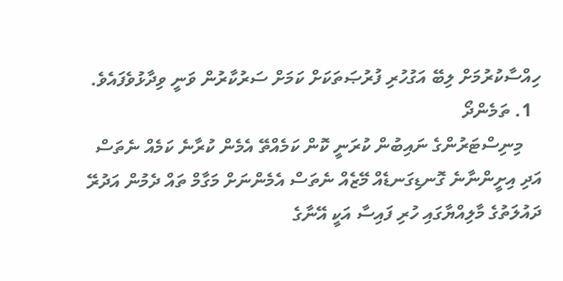ހިއްސާކުރުމަށް ލިބޭ އަގުހުރި ފުރުޞަތަކަށް ކަމަށް ސަރުކާރުން ވަނީ ވިދާޅުވެފައެވެ.
  1. ތަމެންދޯ
    މިނިސްޓަރުންގެ ނައިބުން ކުރަނީ ކޮން ކަމެއްތޭ އެމެން ކުރާނެ ކަމެއް ނެތަސް އަދި އިށީންނާނެ ގޮނޑިގަނޑެއް މޭޒެއް ނެތަސް އެމެންނަށް މަގާމް ތައް ދެމުން އަދުރޭ ދައުލަތުގެ މާލިއްޔާގައި ހުރި ފައިސާ އަކީ އޭނާގެ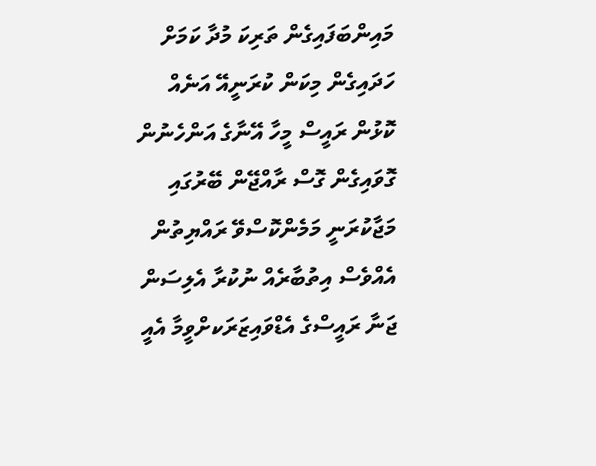މައިންބަފައިގެން ތަރިކަ މުދާ ކަމަށް ހަދައިގެން މިކަން ކުރަނީއޭ އަނެއް ކޮޅުން ރައީސް މީހާ އޭނާގެ އަންހެނުން ގޮވައިގެން ގޮސް ރާއްޖޭން ބޭރުގައި މަޖާކުރަނީ މަމެންކޮސްވޭ ރައްޔިތުން އެއްވެސް އިތުބާރެއް ނުކުރާ އެލިސަން ޖަނާ ރައީސްގެ އެޑްވައިޒަރަކށްވީމާ އެއީ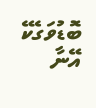ބޮޑުވަގެކޭ އޭނާ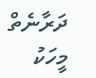ދަރާނެތް މީހަކު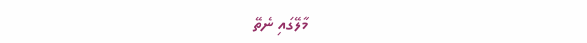މާލޭގައި ނެތޭ